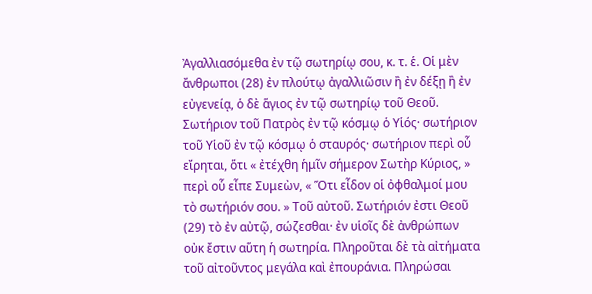Ἀγαλλιασόμεθα ἐν τῷ σωτηρίῳ σου, κ. τ. ἑ. Οἱ μὲν ἄνθρωποι (28) ἐν πλούτῳ ἀγαλλιῶσιν ἢ ἐν δέξῃ ἢ ἐν εὐγενείᾳ, ὁ δὲ ἅγιος ἐν τῷ σωτηρίῳ τοῦ Θεοῦ. Σωτήριον τοῦ Πατρὸς ἐν τῷ κόσμῳ ὁ Υἱός· σωτήριον τοῦ Υἱοῦ ἐν τῷ κόσμῳ ὁ σταυρός· σωτήριον περὶ οὗ εἴρηται, ὅτι « ἐτέχθη ἡμῖν σήμερον Σωτὴρ Κύριος, » περὶ οὗ εἶπε Συμεὼν, « Ὅτι εἶδον οἱ ὀφθαλμοί μου τὸ σωτήριόν σου. » Τοῦ αὐτοῦ. Σωτήριόν ἐστι Θεοῦ (29) τὸ ἐν αὐτῷ, σώζεσθαι· ἐν υἱοῖς δὲ ἀνθρώπων οὐκ ἔστιν αὕτη ἡ σωτηρία. Πληροῦται δὲ τὰ αἰτήματα τοῦ αἰτοῦντος μεγάλα καὶ ἐπουράνια. Πληρώσαι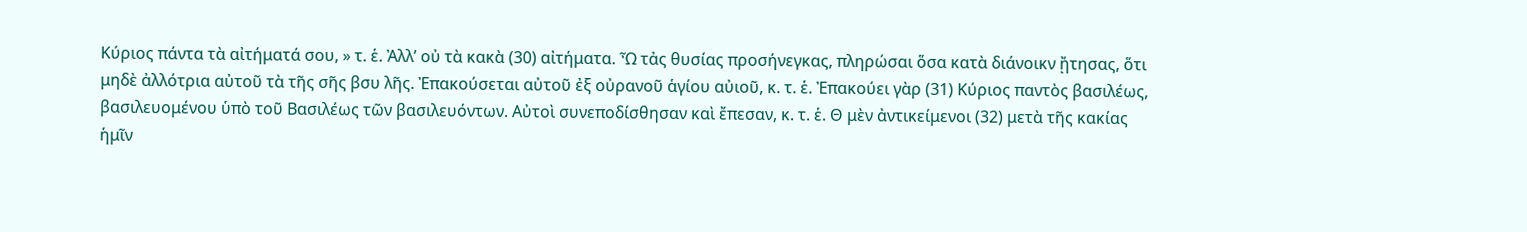Κύριος πάντα τὰ αἰτήματά σου, » τ. ἑ. Ἀλλʼ οὐ τὰ κακὰ (30) αἰτήματα. Ὦ τἀς θυσίας προσήνεγκας, πληρώσαι ὅσα κατὰ διάνοικν ᾔτησας, ὅτι μηδὲ ἀλλότρια αὐτοῦ τὰ τῆς σῆς βσυ λῆς. Ἐπακούσεται αὐτοῦ ἐξ οὐρανοῦ ἁγίου αὐιοῦ, κ. τ. ἑ. Ἐπακούει γὰρ (31) Κύριος παντὸς βασιλέως, βασιλευομένου ὑπὸ τοῦ Βασιλέως τῶν βασιλευόντων. Αὐτοὶ συνεποδίσθησαν καὶ ἔπεσαν, κ. τ. ἑ. Θ μὲν ἀντικείμενοι (32) μετὰ τῆς κακίας ἡμῖν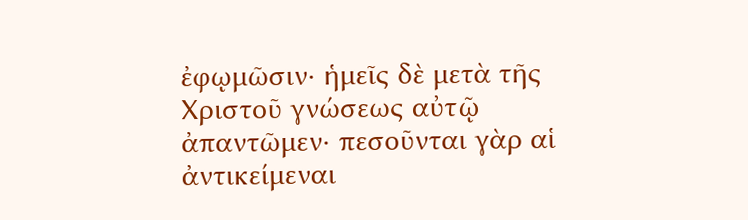ἐφῳμῶσιν· ἡμεῖς δὲ μετὰ τῆς Χριστοῦ γνώσεως αὐτῷ ἀπαντῶμεν· πεσοῦνται γὰρ αἱ ἀντικείμεναι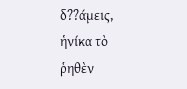δ??άμεις, ἡνίκα τὸ ῥηθὲν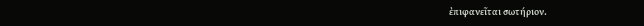ἐπιφανεῖται σωτήριον.